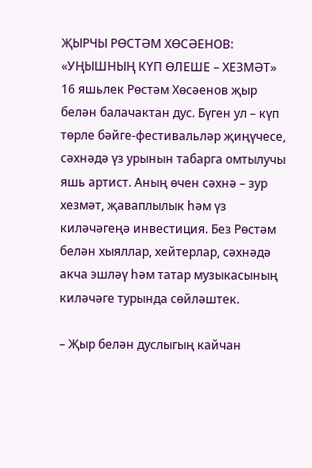ҖЫРЧЫ РӨСТӘМ ХӨСӘЕНОВ: «УҢЫШНЫҢ КҮП ӨЛЕШЕ – ХЕЗМӘТ»
16 яшьлек Рөстәм Хөсәенов җыр белән балачактан дус. Бүген ул – күп төрле бәйге-фестивальләр җиңүчесе, сәхнәдә үз урынын табарга омтылучы яшь артист. Аның өчен сәхнә – зур хезмәт, җаваплылык һәм үз киләчәгеңә инвестиция. Без Рөстәм белән хыяллар, хейтерлар, сәхнәдә акча эшләү һәм татар музыкасының киләчәге турында сөйләштек.

– Җыр белән дуслыгың кайчан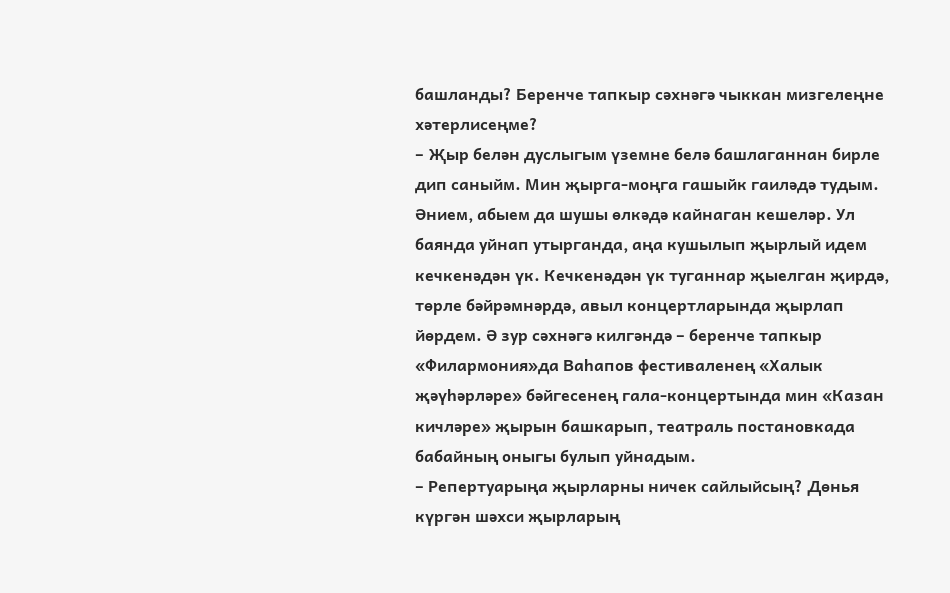башланды? Беренче тапкыр сәхнәгә чыккан мизгелеңне хәтерлисеңме?
– Җыр белән дуслыгым үземне белә башлаганнан бирле дип саныйм. Мин җырга-моңга гашыйк гаиләдә тудым. Әнием, абыем да шушы өлкәдә кайнаган кешеләр. Ул баянда уйнап утырганда, аңа кушылып җырлый идем кечкенәдән үк. Кечкенәдән үк туганнар җыелган җирдә, төрле бәйрәмнәрдә, авыл концертларында җырлап йөрдем. Ә зур сәхнәгә килгәндә – беренче тапкыр «Филармония»да Ваһапов фестиваленең «Халык җәүһәрләре» бәйгесенең гала-концертында мин «Казан кичләре» җырын башкарып, театраль постановкада бабайның оныгы булып уйнадым.
– Репертуарыңа җырларны ничек сайлыйсың? Дөнья күргән шәхси җырларың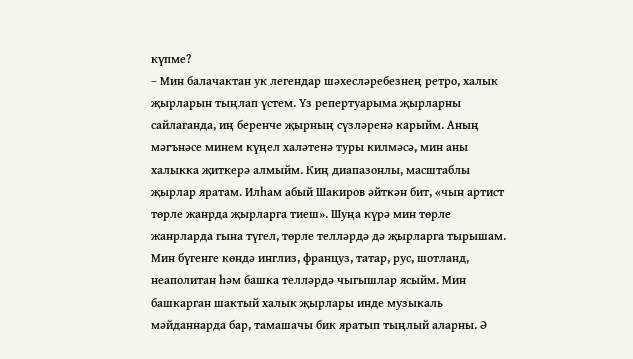күпме?
– Мин балачактан ук легендар шәхесләребезнең ретро, халык җырларын тыңлап үстем. Үз репертуарыма җырларны сайлаганда, иң беренче җырның сүзләренә карыйм. Аның мәгънәсе минем күңел халәтенә туры килмәсә, мин аны халыкка җиткерә алмыйм. Киң диапазонлы, масштаблы җырлар яратам. Илһам абый Шакиров әйткән бит, «чын артист төрле жанрда җырларга тиеш». Шуңа күрә мин төрле жанрларда гына түгел, төрле телләрдә дә җырларга тырышам. Мин бүгенге көндә инглиз, француз, татар, рус, шотланд, неаполитан һәм башка телләрдә чыгышлар ясыйм. Мин башкарган шактый халык җырлары инде музыкаль мәйданнарда бар, тамашачы бик яратып тыңлый аларны. Ә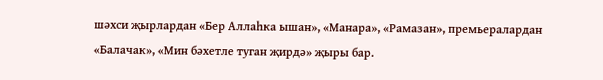шәхси җырлардан «Бер Аллаһка ышан», «Манара», «Рамазан», премьералардан «Балачак», «Мин бәхетле туган җирдә» җыры бар.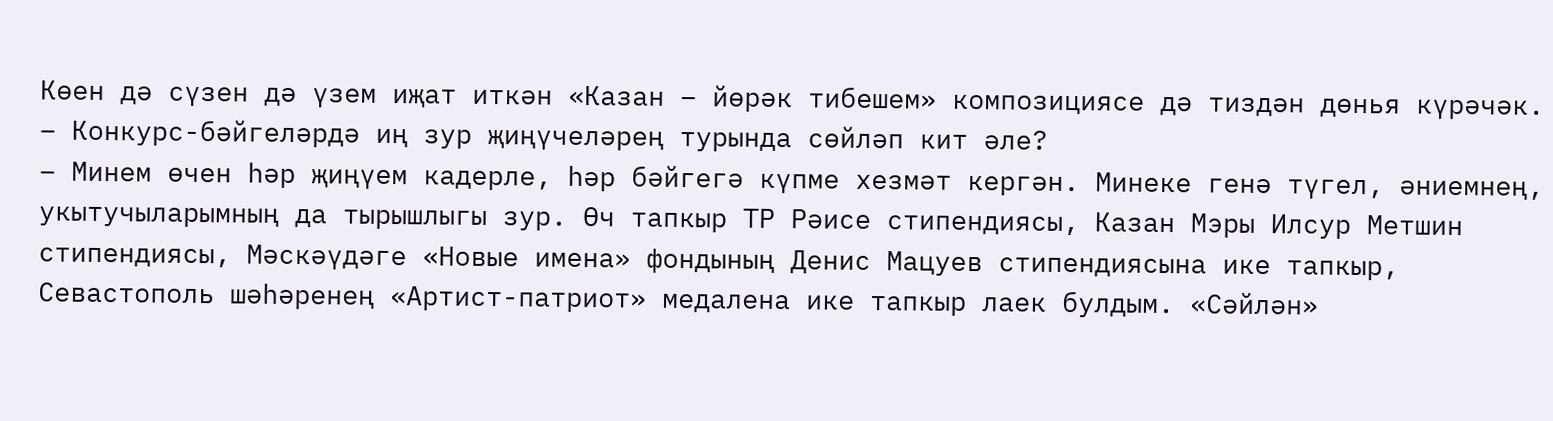Көен дә сүзен дә үзем иҗат иткән «Казан – йөрәк тибешем» композициясе дә тиздән дөнья күрәчәк.
– Конкурс-бәйгеләрдә иң зур җиңүчеләрең турында сөйләп кит әле?
– Минем өчен һәр җиңүем кадерле, һәр бәйгегә күпме хезмәт кергән. Минеке генә түгел, әниемнең, укытучыларымның да тырышлыгы зур. Өч тапкыр ТР Рәисе стипендиясы, Казан Мэры Илсур Метшин стипендиясы, Мәскәүдәге «Новые имена» фондының Денис Мацуев стипендиясына ике тапкыр, Севастополь шәһәренең «Артист-патриот» медалена ике тапкыр лаек булдым. «Сәйлән»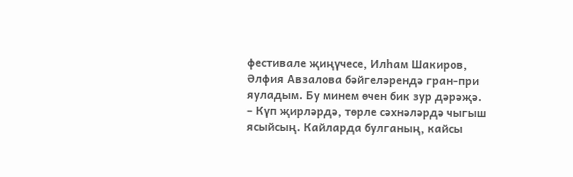фестивале җиңүчесе, Илһам Шакиров, Әлфия Авзалова бәйгеләрендә гран-при яуладым. Бу минем өчен бик зур дәрәҗә.
– Күп җирләрдә, төрле сәхнәләрдә чыгыш ясыйсың. Кайларда булганың, кайсы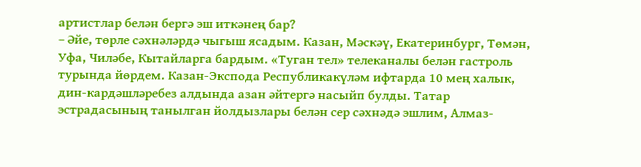артистлар белән бергә эш иткәнең бар?
– Әйе, төрле сәхнәләрдә чыгыш ясадым. Казан, Мәскәү, Екатеринбург, Төмән, Уфа, Чиләбе, Кытайларга бардым. «Туган тел» телеканалы белән гастроль турында йөрдем. Казан-Экспода Республикакүләм ифтарда 10 мең халык, дин-кардәшләребез алдында азан әйтергә насыйп булды. Татар эстрадасының танылган йолдызлары белән сер сәхнәдә эшлим, Алмаз-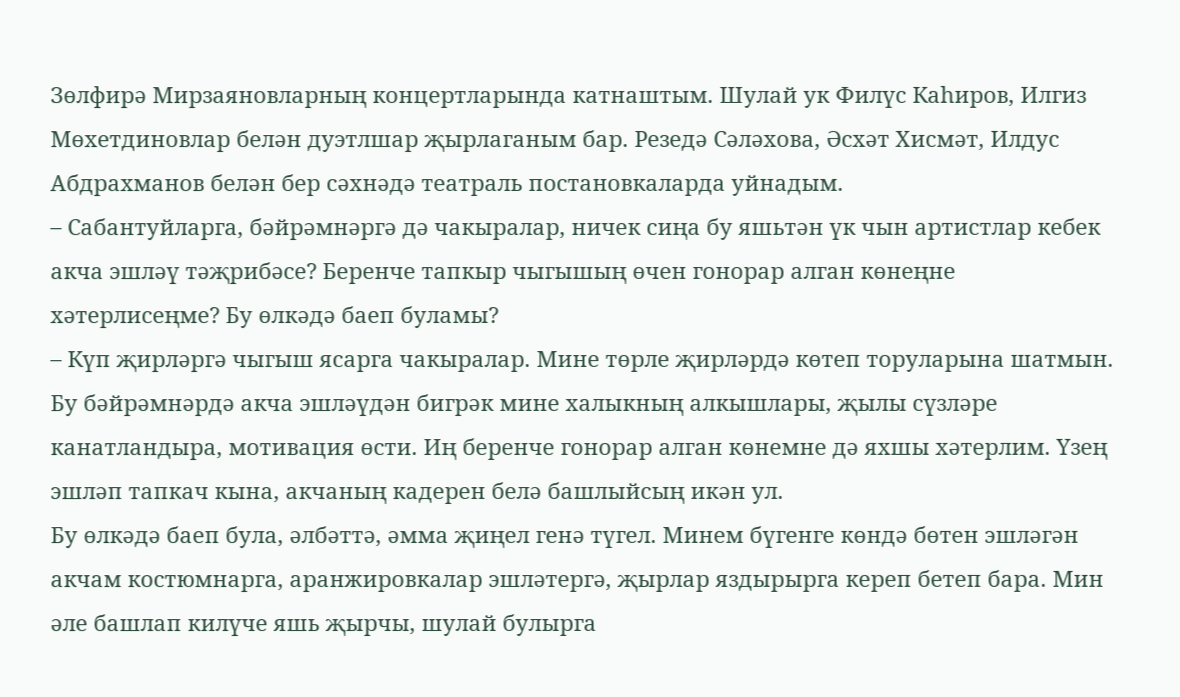Зөлфирә Мирзаяновларның концертларында катнаштым. Шулай ук Филүс Каһиров, Илгиз Мөхетдиновлар белән дуэтлшар җырлаганым бар. Резедә Сәләхова, Әсхәт Хисмәт, Илдус Абдрахманов белән бер сәхнәдә театраль постановкаларда уйнадым.
– Сабантуйларга, бәйрәмнәргә дә чакыралар, ничек сиңа бу яшьтән үк чын артистлар кебек акча эшләү тәҗрибәсе? Беренче тапкыр чыгышың өчен гонорар алган көнеңне хәтерлисеңме? Бу өлкәдә баеп буламы?
– Күп җирләргә чыгыш ясарга чакыралар. Мине төрле җирләрдә көтеп торуларына шатмын. Бу бәйрәмнәрдә акча эшләүдән бигрәк мине халыкның алкышлары, җылы сүзләре канатландыра, мотивация өсти. Иң беренче гонорар алган көнемне дә яхшы хәтерлим. Үзең эшләп тапкач кына, акчаның кадерен белә башлыйсың икән ул.
Бу өлкәдә баеп була, әлбәттә, әмма җиңел генә түгел. Минем бүгенге көндә бөтен эшләгән акчам костюмнарга, аранжировкалар эшләтергә, җырлар яздырырга кереп бетеп бара. Мин әле башлап килүче яшь җырчы, шулай булырга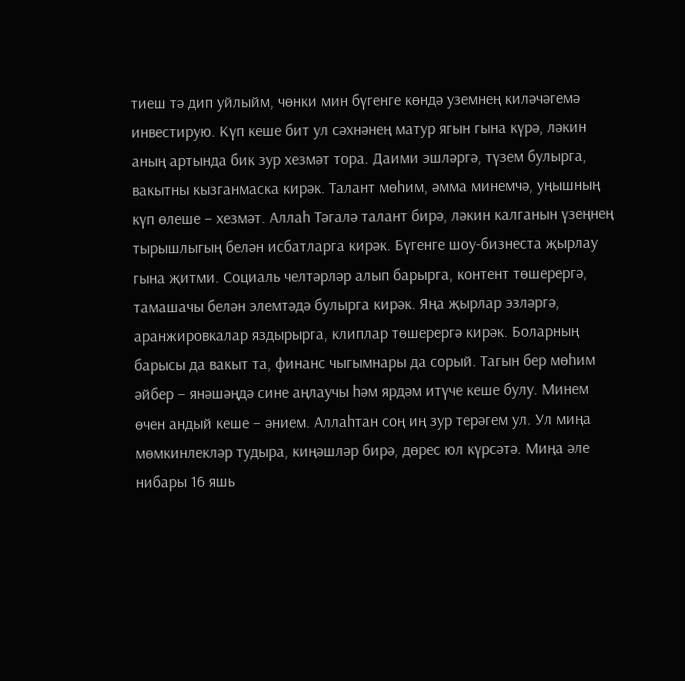тиеш тә дип уйлыйм, чөнки мин бүгенге көндә уземнең киләчәгемә инвестирую. Күп кеше бит ул сәхнәнең матур ягын гына күрә, ләкин аның артында бик зур хезмәт тора. Даими эшләргә, түзем булырга, вакытны кызганмаска кирәк. Талант мөһим, әмма минемчә, уңышның күп өлеше – хезмәт. Аллаһ Тәгалә талант бирә, ләкин калганын үзеңнең тырышлыгың белән исбатларга кирәк. Бүгенге шоу-бизнеста җырлау гына җитми. Социаль челтәрләр алып барырга, контент төшерергә, тамашачы белән элемтәдә булырга кирәк. Яңа җырлар эзләргә, аранжировкалар яздырырга, клиплар төшерергә кирәк. Боларның барысы да вакыт та, финанс чыгымнары да сорый. Тагын бер мөһим әйбер – янәшәңдә сине аңлаучы һәм ярдәм итүче кеше булу. Минем өчен андый кеше – әнием. Аллаһтан соң иң зур терәгем ул. Ул миңа мөмкинлекләр тудыра, киңәшләр бирә, дөрес юл күрсәтә. Миңа әле нибары 16 яшь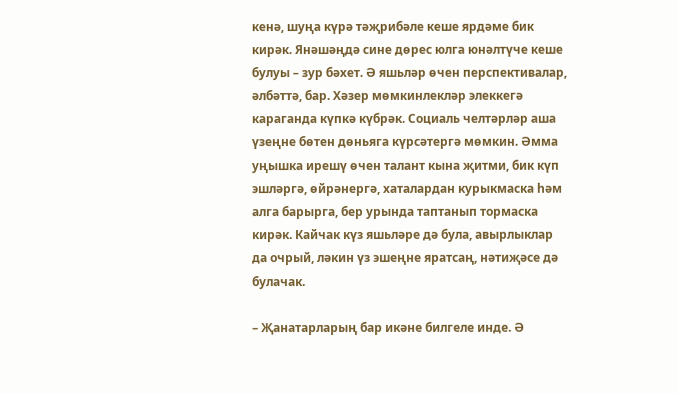кенә, шуңа күрә тәҗрибәле кеше ярдәме бик кирәк. Янәшәңдә сине дөрес юлга юнәлтүче кеше булуы – зур бәхет. Ә яшьләр өчен перспективалар, әлбәттә, бар. Хәзер мөмкинлекләр элеккегә караганда күпкә күбрәк. Социаль челтәрләр аша үзеңне бөтен дөньяга күрсәтергә мөмкин. Әмма уңышка ирешү өчен талант кына җитми, бик күп эшләргә, өйрәнергә, хаталардан курыкмаска һәм алга барырга, бер урында таптанып тормаска кирәк. Кайчак күз яшьләре дә була, авырлыклар да очрый, ләкин үз эшеңне яратсаң, нәтиҗәсе дә булачак.

– Җанатарларың бар икәне билгеле инде. Ә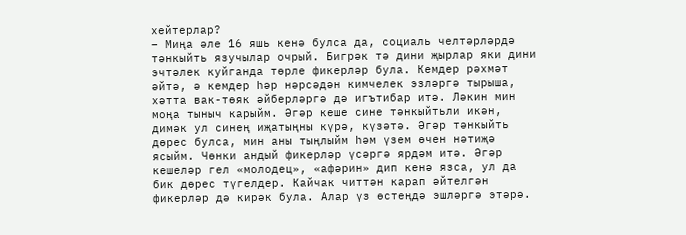хейтерлар?
– Миңа әле 16 яшь кенә булса да, социаль челтәрләрдә тәнкыйть язучылар очрый. Бигрәк тә дини җырлар яки дини эчтәлек куйганда төрле фикерләр була. Кемдер рәхмәт әйтә, ә кемдер һәр нәрсәдән кимчелек эзләргә тырыша, хәтта вак-төяк әйберләргә дә игътибар итә. Ләкин мин моңа тыныч карыйм. Әгәр кеше сине тәнкыйтьли икән, димәк ул синең иҗатыңны күрә, күзәтә. Әгәр тәнкыйть дөрес булса, мин аны тыңлыйм һәм үзем өчен нәтиҗә ясыйм. Чөнки андый фикерләр үсәргә ярдәм итә. Әгәр кешеләр гел «молодец», «афәрин» дип кенә язса, ул да бик дөрес түгелдер. Кайчак читтән карап әйтелгән фикерләр дә кирәк була. Алар үз өстеңдә эшләргә этәрә.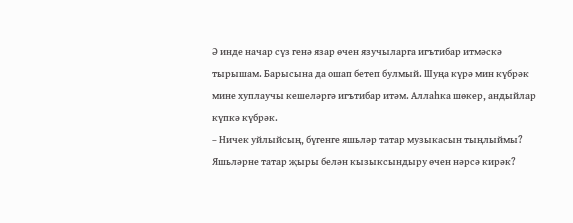Ә инде начар сүз генә язар өчен язучыларга игътибар итмәскә тырышам. Барысына да ошап бетеп булмый. Шуңа күрә мин күбрәк мине хуплаучы кешеләргә игътибар итәм. Аллаһка шөкер, андыйлар күпкә күбрәк.
– Ничек уйлыйсың, бүгенге яшьләр татар музыкасын тыңлыймы? Яшьләрне татар җыры белән кызыксындыру өчен нәрсә кирәк?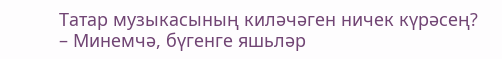Татар музыкасының киләчәген ничек күрәсең?
– Минемчә, бүгенге яшьләр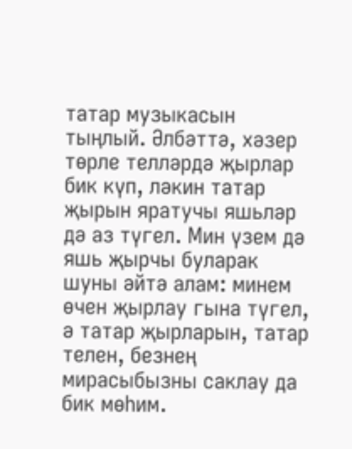татар музыкасын тыңлый. Әлбәттә, хәзер төрле телләрдә җырлар бик күп, ләкин татар җырын яратучы яшьләр дә аз түгел. Мин үзем дә яшь җырчы буларак шуны әйтә алам: минем өчен җырлау гына түгел, ә татар җырларын, татар телен, безнең мирасыбызны саклау да бик мөһим.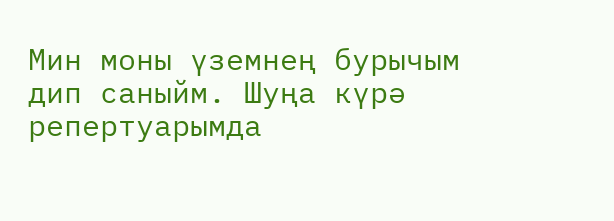Мин моны үземнең бурычым дип саныйм. Шуңа күрә репертуарымда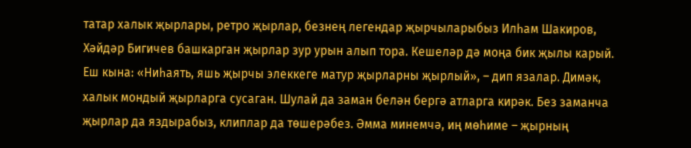татар халык җырлары, ретро җырлар, безнең легендар җырчыларыбыз Илһам Шакиров, Хәйдәр Бигичев башкарган җырлар зур урын алып тора. Кешеләр дә моңа бик җылы карый. Еш кына: «Ниһаять, яшь җырчы элеккеге матур җырларны җырлый», – дип язалар. Димәк, халык мондый җырларга сусаган. Шулай да заман белән бергә атларга кирәк. Без заманча җырлар да яздырабыз, клиплар да төшерәбез. Әмма минемчә, иң мөһиме – җырның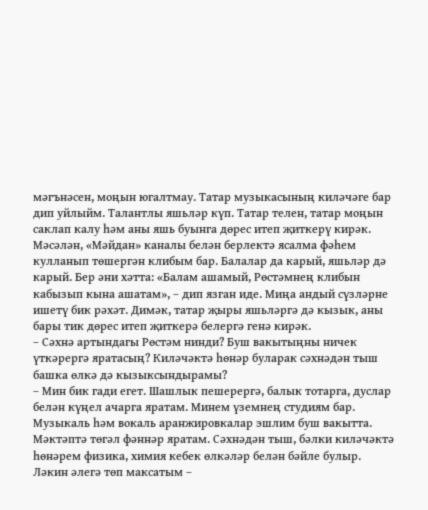мәгънәсен, моңын югалтмау. Татар музыкасының киләчәге бар дип уйлыйм. Талантлы яшьләр күп. Татар телен, татар моңын саклап калу һәм аны яшь буынга дөрес итеп җиткерү кирәк. Мәсәлән, «Мәйдан» каналы белән берлектә ясалма фәһем кулланып төшергән клибым бар. Балалар да карый, яшьләр дә карый. Бер әни хәтта: «Балам ашамый, Рөстәмнең клибын кабызып кына ашатам», – дип язган иде. Миңа андый сүзләрне ишетү бик рәхәт. Димәк, татар җыры яшьләргә дә кызык, аны бары тик дөрес итеп җиткерә белергә генә кирәк.
– Сәхнә артындагы Рөстәм нинди? Буш вакытыңны ничек үткәрергә яратасың? Киләчәктә һөнәр буларак сәхнәдән тыш башка өлкә дә кызыксындырамы?
– Мин бик гади егет. Шашлык пешерергә, балык тотарга, дуслар белән күңел ачарга яратам. Минем үземнең студиям бар. Музыкаль һәм вокаль аранжировкалар эшлим буш вакытта. Мәктәптә төгәл фәннәр яратам. Сәхнәдән тыш, бәлки киләчәктә һөнәрем физика, химия кебек өлкәләр белән бәйле булыр. Ләкин әлегә төп максатым –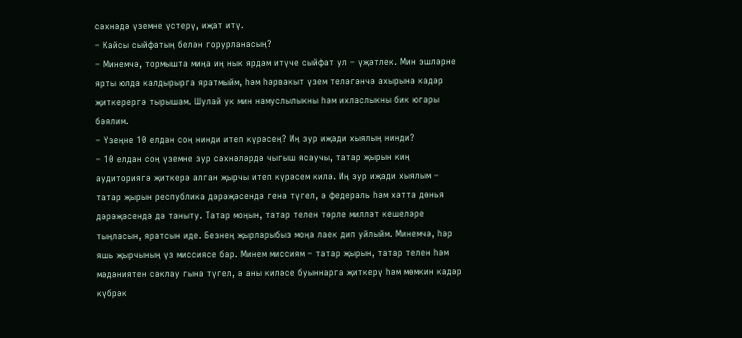сәхнәдә үземне үстерү, иҗат итү.
– Кайсы сыйфатың белән горурланасың?
– Минемчә, тормышта миңа иң нык ярдәм итүче сыйфат ул – үҗәтлек. Мин эшләрне ярты юлда калдырырга яратмыйм, һәм һәрвакыт үзем теләгәнчә ахырына кадәр җиткерергә тырышам. Шулай ук мин намуслылыкны һәм ихласлыкны бик югары бәялим.
– Үзеңне 10 елдан соң нинди итеп күрәсең? Иң зур иҗади хыялың нинди?
– 10 елдан соң үземне зур сәхнәләрдә чыгыш ясаучы, татар җырын киң аудиториягә җиткерә алган җырчы итеп күрәсем килә. Иң зур иҗади хыялым – татар җырын республика дәрәҗәсендә генә түгел, ә федераль һәм хәтта дөнья дәрәҗәсендә дә таныту. Татар моңын, татар телен төрле милләт кешеләре тыңласын, яратсын иде. Безнең җырларыбыз моңа лаек дип уйлыйм. Минемчә, һәр яшь җырчының үз миссиясе бар. Минем миссиям – татар җырын, татар телен һәм мәдәниятен саклау гына түгел, ә аны киләсе буыннарга җиткерү һәм мөмкин кадәр күбрәк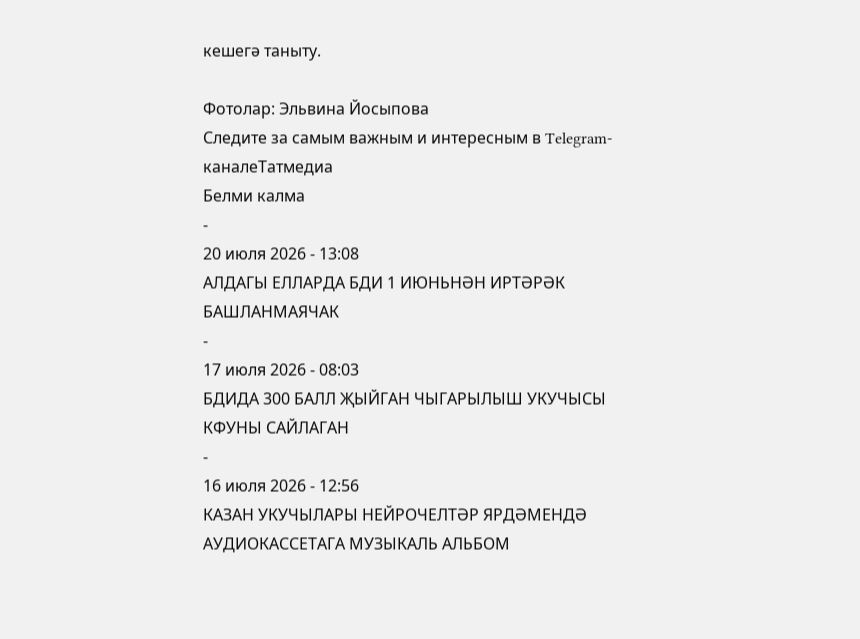кешегә таныту.

Фотолар: Эльвина Йосыпова
Следите за самым важным и интересным в Telegram-каналеТатмедиа
Белми калма
-
20 июля 2026 - 13:08
АЛДАГЫ ЕЛЛАРДА БДИ 1 ИЮНЬНӘН ИРТӘРӘК БАШЛАНМАЯЧАК
-
17 июля 2026 - 08:03
БДИДА 300 БАЛЛ ҖЫЙГАН ЧЫГАРЫЛЫШ УКУЧЫСЫ КФУНЫ САЙЛАГАН
-
16 июля 2026 - 12:56
КАЗАН УКУЧЫЛАРЫ НЕЙРОЧЕЛТӘР ЯРДӘМЕНДӘ АУДИОКАССЕТАГА МУЗЫКАЛЬ АЛЬБОМ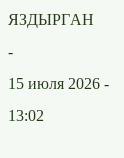ЯЗДЫРГАН
-
15 июля 2026 - 13:02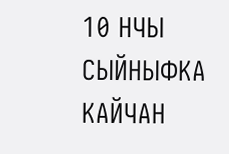10 НЧЫ СЫЙНЫФКА КАЙЧАН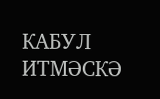КАБУЛ ИТМӘСКӘ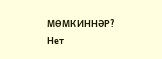МӨМКИННӘР?
Нет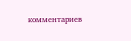комментариев